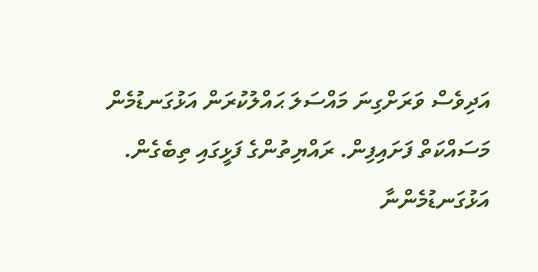އަދިވެސް ވަރަށްގިނަ މައްސަލަ ޙައްލުކުރަން އަޅުގަނޑުމެން މަސައްކަތް ފަށައިފިން. ރައްޔިތުންގެ ފަޅީގައި ތިބެގެން. އަޅުގަނޑުމެންނާ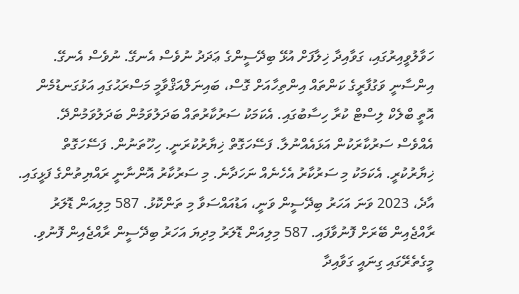ހަވާލުވީއިރުގައި، ގަވާއިދާ ޚިލާފަށް އުޅޭ ބިދޭސީންގެ ޢަދަދު ނުވެސް އެނގޭ. ނުވެސް އެނގޭ. އިންސާނީ ވަގުފާރީގެ ކަންތައް އިންތިހާއަށް ގޮސް، ބައިނަލްއަޤްވާމީ މަސްރަޙުގައި އަޅުގަނޑުމެން އޮތީ ބްލެކް ލިސްޓް ކުރާ ހިސާބުގައި. އެކަމަކު ސަރުކާރުތައް ބަދަލުވަމުން ބަދަލުވަމުންދޭ. އެއްވެސް ސަރުކާރަކުން އަޅައެއްނުލާ. ފަސޭހަގޮތް ޚިޔާރުކުރަނީ. ހިހޫތަނުން. ފަސޭހަގޮތް ޚިޔާރުކުރީ. އެކަމަކު މި ސަރުކާރު އެހެނެއް ނަހަދާނެ. މި ސަރުކާރު އޮންނާނީ ރައްޔިތުންގެ ފަޅީގައި.
އާދެ، 2023 ވަނަ އަހަރު ބިދޭސީން ވަނީ، އަޑުއައްސަވާ މި ތަންކޮޅު. 587 މިލިއަން ޑޮލަރު ރާއްޖެއިން ބޭރަށް ފޮނުވާފައި. 587 މިލިއަން ޑޮލަރު މިދިޔަ އަހަރު ބިދޭސީން ރާއްޖެއިން ފޮނުވި. މީގެތެރޭގައި ގިނައީ ގަވާއިދާ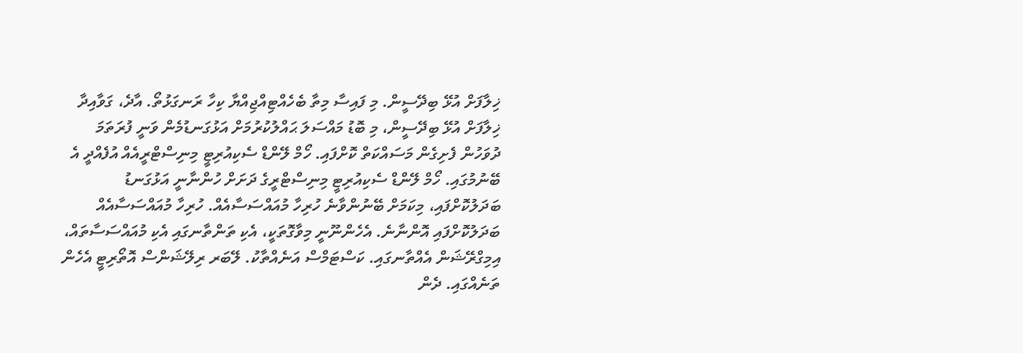ޚިލާފަށް އުޅޭ ބިދޭސީން. މި ފައިސާ މިތާ ބެހެއްޓިއްޖިއްޔާ ކިހާ ރަނގަޅުތޯ. އާދެ، ގަވާއިދާ ޚިލާފަށް އުޅޭ ބިދޭސީން، މި ބޮޑު މައްސަލަ ޙައްލުކުރުމަށް އަޅުގަނޑުމެން ވަނީ ފުރަތަމަ ދުވަހުން ފެށިގެން މަސައްކަތް ކޮށްފައި. ހޯމް ލޭންޑް ސެކިއުރިޓީ މިނިސްޓްރީއެއް އުފެއްދީ އެ ބޭނުމުގައި. ހޯމް ލޭންޑް ސެކިއުރިޓީ މިނިސްޓްރީގެ ދަށަށް ހުންނާނީ އަޅުގަނޑު ބަދަލުކޮށްފައި، މިކަމަށް ބޭނުންވާނެ ހުރިހާ މުއައްސަސާއެއް. ހުރިހާ މުއައްސަސާއެއް ބަދަލުކޮށްފައި އޮންނާނެ. އެހެންނޫނީ މިވާގޮތަކީ، އެކި ތަންތާނގައި އެކި މުއައްސަސާތައް، އިމިގްރޭޝަން އެއްތާނގައި. ކަސްޓަމްސް އަނެއްތާކު. ލޭބަރ ރިލޭޝަންސް އޮތޯރިޓީ އެހެން ތަނެއްގައި. ދެން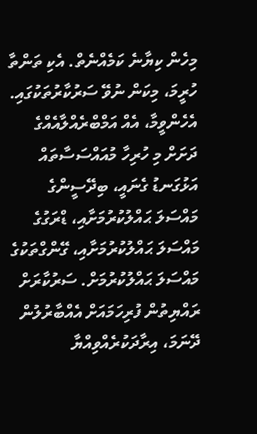މިހެން ކިޔާނެ ކަމެއްނެތް. އެކި ތަންތާ ހުރީމަ، މިކަން ނުވޭ ސަރުކާރުތަކުގައި. އެހެންވީމާ، އެއް އަމްބްރެއްލާއެއްގެ ދަށަށް މި ހުރިހާ މުއައްސަސާތައް އަޅުގަނޑު ގެނައީ، ބިދޭސީންގެ މައްސަލަ ޙައްލުކުރުމަށާއި، ޑްރަގުގެ މައްސަލަ ޙައްލުކުރުމަށާއި، ގޭންގްތަކުގެ މައްސަލަ ޙައްލުކުރުމަށް. ސަރުކާރަށް ރައްޔިތުން ފުރިހަމައަށް އެއްބާރުލުން ދޭނަމަ، އިރާދަކުރެއްވިއްޔާ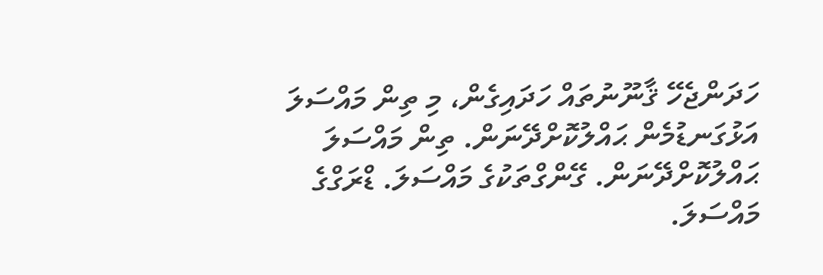ހަދަންޖެހޭ ޤާނޫނުތައް ހަދައިގެން، މި ތިން މައްސަލަ އަޅުގަނޑުމެން ޙައްލުކޮށްދޭނަން. ތިން މައްސަލަ ޙައްލުކޮށްދޭނަން. ގޭންގްތަކުގެ މައްސަލަ. ޑްރަގްގެ މައްސަލަ.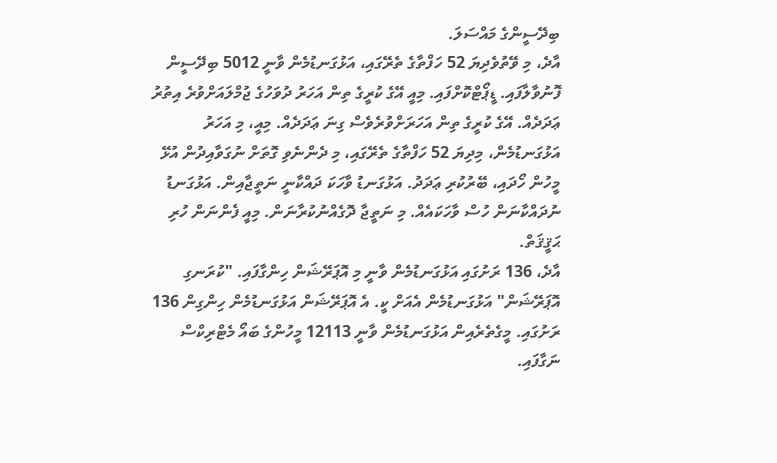ބިދޭސީންގެ މައްސަލަ.
އާދެ، މި ވޭތުވެދިޔަ 52 ހަފްތާގެ ތެރޭގައި، އަޅުގަނޑުމެން ވާނީ 5012 ބިދޭސީން ފޮނުވާލާފައި. ޑީޕޯޓްކޮށްފައި. މިއީ އޭގެ ކުރީގެ ތިން އަހަރު ދުވަހުގެ ޖުމްލައަށްވުރެ އިތުރު ޢަދަދެއް. އޭގެ ކުރީގެ ތިން އަހަރަށްވުރެވެސް ގިނަ ޢަދަދެއް. މިއީ، މި އަހަރު އަޅުގަނޑުމެން، މިދިޔަ 52 ހަފްތާގެ ތެރޭގައި، މި ދެންނެވި ގޮތަށް ނުގަވާއިދުން އުޅޭ މީހުން ހޯދައި، ބޭރުކުރި ޢަދަދު. އަޅުގަނޑު ވާހަކަ ދައްކާނީ ނަތީޖާއިން. އަޅުގަނޑު ނުދައްކާނަން ހުސް ވާހަކައެއް. މި ނަތީޖާ ދޮގެއްނުކުރާނަން. މިއީ ފެންނަން ހުރި ޙަޤީޤަތް.
އާދެ، 136 ރަށުގައި އަޅުގަނޑުމެން ވާނީ މި އޮޕަރޭޝަން ހިންގާފައި. "ކުރަނގި އޮޕަރޭޝަން" އަޅުގަނޑުމެން އެއަށް ކީ. އެ އޮޕަރޭޝަން އަޅުގަނޑުމެން ހިންގިން 136 ރަށުގައި. މީގެތެރެއިން އަޅުގަނޑުމެން ވާނީ 12113 މީހުންގެ ބައޯ މެޓްރިކްސް ނަގާފައި.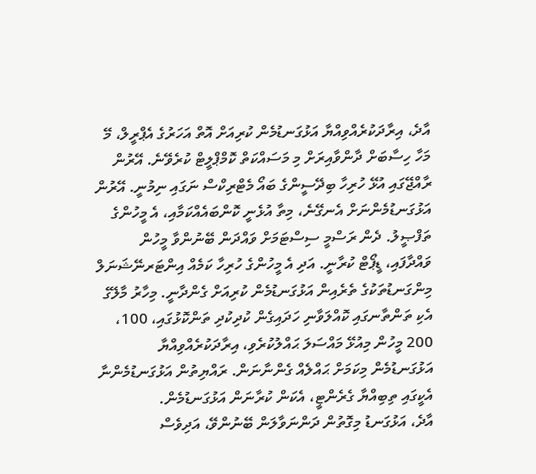އާދެ، އިރާދަކުރެއްވިއްޔާ އަޅުގަނޑުމެން ކުރިއަށް އޮތް އަހަރުގެ އެޕްރީލް، މޭ މަހާ ހިސާބަށް ދާންވާއިރަށް މި މަސައްކަތް ކޮމްޕްލީޓް ކުރެވޭނެ. އޭރުން ރާއްޖޭގައި އުޅޭ ހުރިހާ ބިދޭސީންގެ ބައޯ މެޓްރިކްސް ނަގައި ނިމުނީ. އޭރުން އަޅުގަނޑުމެންނަށް އެނގޭނެ، މިތާ އުޅެނީ ކޮންބައެއްކަމާއި، އެ މީހުންގެ ތަފްޞީލު. ދެން ރަސްމީ ސިސްޓަމަށް ވައްދަން ބޭނުންވާ މީހުން ވައްދާފައި، ޑީޕޯޓް ކުރާނީ. އަދި އެ މީހުންގެ ހުރިހާ ކަމެއް އިންޓަރނޭޝަނަލް މިންގަނޑުތަކުގެ ތެރެއިން އަޅުގަނޑުމެން ކުރިއަށް ގެންދާނީ. މިހާރު މާލޭގެ އެކި ތަންތާނގައި ކޮއްލަވާނި ހަދައިގެން ކުދިކުދި ތަންކޮޅުގައި، 100، 200 މީހުން މިއުޅޭ މައްސަލަ ޙައްލުކުރެވި، އިރާދަކުރެއްވިއްޔާ އަޅުގަނޑުމެން މިކަމަށް ޙައްލެއް ގެންނާނަން. ރައްޔިތުން އަޅުގަނޑުމެންނާ އެކީގައި ތިބިއްޔާ ގެރެންޓީ، އެކަން ކުރާނަން އަޅުގަނޑުމެން.
އާދެ، އަޅުގަނޑު މިގޮތުން ދަންނަވާލަން ބޭނުންވޭ، އަދިވެސް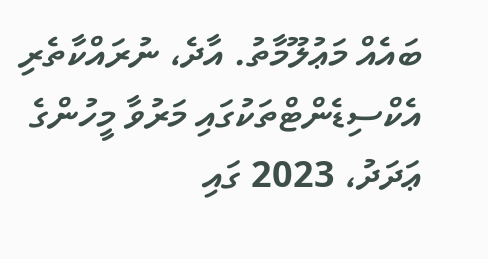ބައެއް މަޢުލޫމާތު. އާދެ، ނުރައްކާތެރި އެކްސިޑެންޓްތަކުގައި މަރުވާ މީހުންގެ ޢަދަދު، 2023 ގައި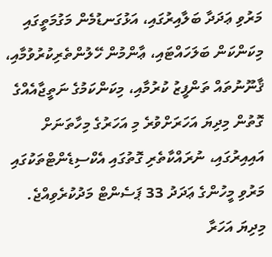މަރުވި ޢަދަދާ ބަލާއިރުގައި، އަޅުގަނޑުމެން މަގުމަތީގައި މިކަންކަން ބަލަހައްޓައި، ޢާންމުން ހޭލުންތެރިކުރުވުމާއި، ޤާނޫނުތައް ތަންފީޒު ކުރުމާއި، މިކަންކަމުގެ ނަތީޖާއެއްގެ ގޮތުން މިދިޔަ އަހަރަށްވުރެ މި އަހަރުގެ މިހާތަނަށް އައިއިރުގައި، ނުރައްކާތެރި ގޮތުގައި އެކްސިޑެންޓްތަކުގައި މަރުވި މީހުންގެ ޢަދަދު 33 ޕަސެންޓް މަދުކުރެވިއްޖެ.
މިދިޔަ އަހަރާ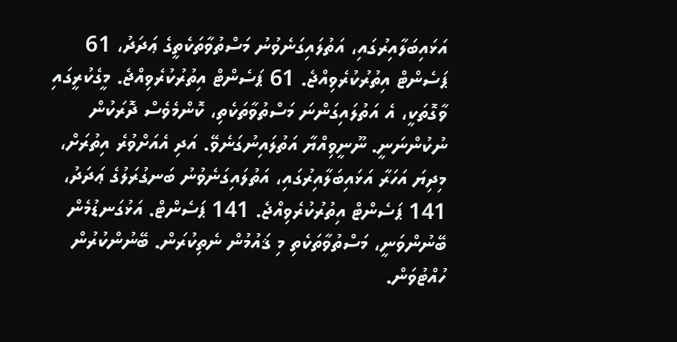އަޅައިބަލާއިރުގައި، އަތުލައިގަނެވުނު މަސްތުވާތަކެތީގެ ޢަދަދު، 61 ޕަސެންޓް އިތުރުކުރެވިއްޖެ. 61 ޕަސެންޓް އިތުރުކުރެވިއްޖެ. މީގެކުރީގައި ވާގޮތަކީ، އެ އަތުލައިގަންނަ މަސްތުވާތަކެތި، ކޮންމެވެސް ދޮރަކުން ނުކުންނަނީ. ނޫނީވިއްޔާ އަތުލައިނުގަނެވޭ. އަދި އެއަށްވުރެ އިތުރަށް، މިދިޔަ އަހަރާ އަޅައިބަލާއިރުގައި، އަތުލައިގަނެވުނު ބަނގުރަލުގެ ޢަދަދު، 141 ޕަސެންޓް އިތުރުކުރެވިއްޖެ. 141 ޕަސެންޓް. އަޅުގަނޑުމެން ބޭނުންވަނީ، މަސްތުވާތަކެތި މި ޤައުމުން ނެތިކުރަން. ބޭނުންކުރުން ހުއްޓުވަން.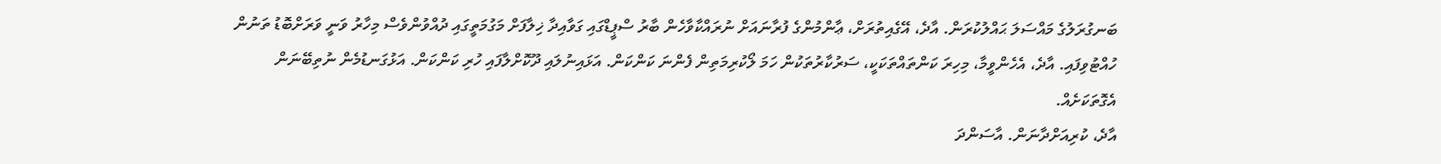ބަނގުރަލުގެ މައްސަލަ ޙައްލުކުރަން. އާދެ، އޭގެއިތުރަށް، ޢާންމުންގެ ފުރާނައަށް ނުރައްކާވާހެން ބާރު ސްޕީޑްގައި ގަވާއިދާ ޚިލާފަށް މަގުމަތީގައި ދުއްވުންވެސް މިހާރު ވަނީ ވަރަށްބޮޑު ތަނުން ހުއްޓުވިފައި. އާދެ، އެހެންވީމާ، މިހިރަ ކަންތައްތަކަކީ، ސަރުކާރުތަކުން ހަމަ ލޯކުރިމަތިން ފެންނަ ކަންކަން. އަޅައިނުލައި ދޫކޮށްލާފައި ހުރި ކަންކަން. އަޅުގަނޑުމެން ނުތިބޭނަން އެގޮތަކަށެއް.
އާދެ، ކުރިއަށްދާނަން. އާސަންދަ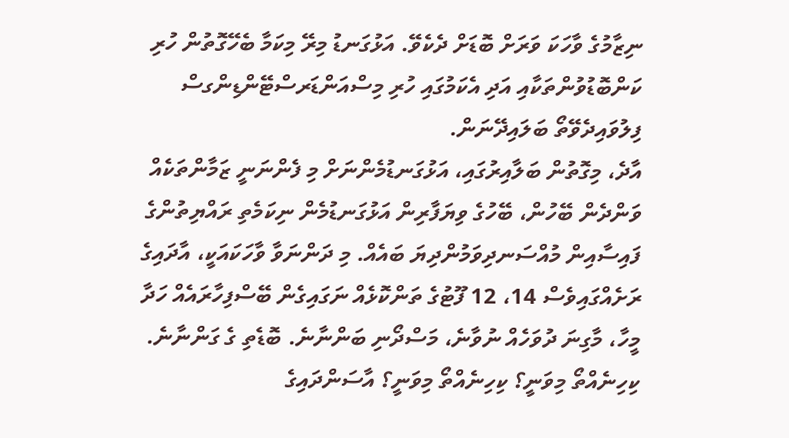ނިޒާމުގެ ވާހަކަ ވަރަށް ބޮޑަށް ދެކެވޭ. އަޅުގަނޑު މިރޭ މިކަމާ ބެހޭގޮތުން ހުރި ކަންބޮޑުވުންތަކާއި އަދި އެކަމުގައި ހުރި މިސްއަންޑަރސްޓޭންޑިންގސް ފިލުވައިދެވޭތޯ ބަލައިދޭނަން.
އާދެ، މިގޮތުން ބަލާއިރުގައި، އަޅުގަނޑުމެންނަށް މި ފެންނަނީ ޒަމާންތަކެއް ވަންދެން ބޭހުން، ބޭހުގެ ވިޔަފާރިން އަޅުގަނޑުމެން ނިކަމެތި ރައްޔިތުންގެ ފައިސާއިން މުއްސަނދިވަމުންދިޔަ ބައެއް. މި ދަންނަވާ ވާހަކައަކީ، އާދައިގެ ރަށެއްގައިވެސް 14، 12 ފޫޓުގެ ތަންކޮޅެއް ނަގައިގެން ބޭސްފިހާރައެއް ހަދާ މީހާ، މާގިނަ ދުވަހެއް ނުވާނެ، މަސްދޯނި ބަންނާނެ. ބޮޑެތި ގެ ގަންނާނެ. ކިހިނެއްތޯ މިވަނީ؟ ކިހިނެއްތޯ މިވަނީ؟ އާސަންދައިގެ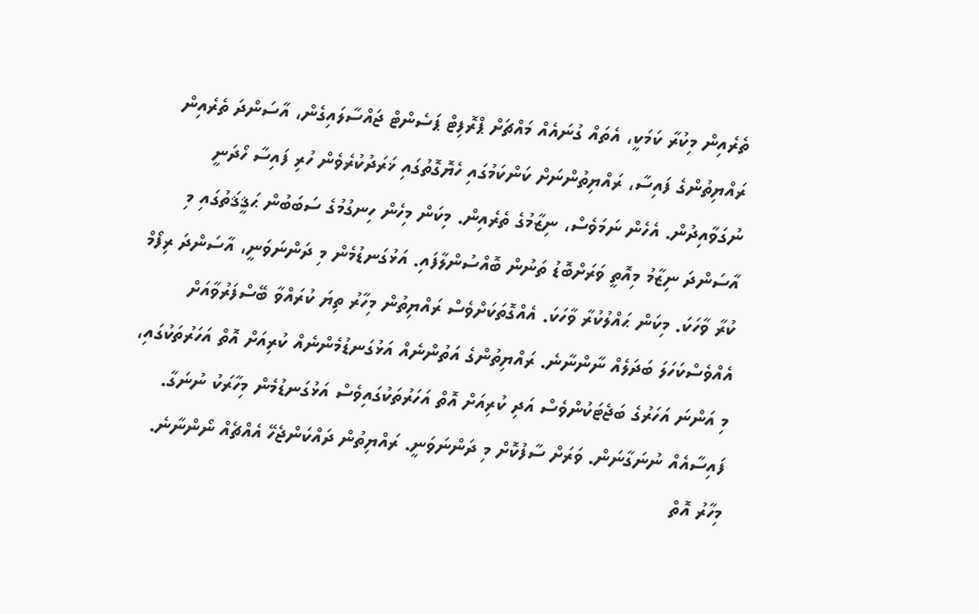ތެރެއިން މިކުރާ ކަމަކީ، އެތައް ގުނައެއް މައްޗަށް ޕްރޮފިޓް ޕަސެންޓް ޖައްސާލައިގެން، އާސަންދަ ތެރެއިން ރައްޔިތުންގެ ފައިސާ، ރައްޔިތުންނަށް ކަންކަމުގައި ހެޔޮގޮތުގައި ޚަރަދުކުރެވެން ހުރި ފައިސާ ހޯދަނީ ނުގަވާއިދުން. އެހެން ނަމަވެސް، ނިޒާމުގެ ތެރެއިން. މިކަން މިހެން ހިނގުމުގެ ސަބަބުން ޙަޤީޤަތުގައި މި އާސަންދަ ނިޒާމު މިއޮތީ ވަރަށްބޮޑު ތަނުން ބޮއްސުންލާފައި. އަޅުގަނޑުމެން މި ދަންނަވަނީ، އާސަންދަ ރިފޯމް ކުރާ ވާހަކަ. މިކަން ޙައްލުކުރާ ވާހަކަ. އެއްގޮތަކަށްވެސް ރައްޔިތުން މިހާރު ތިޔަ ކުރައްވާ ބޭސްފަރުވާއަށް އެއްވެސްކަހަލަ ބަދަލެއް ނާންނާނެ. ރައްޔިތުންގެ އަތުންނެއް އަޅުގަނޑުމެންނެއް ކުރިއަށް އޮތް އަހަރުތަކުގައި، މި އަންނަ އަހަރުގެ ބަޖެޓަކުންވެސް އަދި ކުރިއަށް އޮތް އަހަރުތަކުގައިވެސް އަޅުގަނޑުމެން މިހާރަކު ނުނަގާ. ފައިސާއެއް ނުނަގާނަން. ވަރަށް ސާފުކޮށް މި ދަންނަވަނީ. ރައްޔިތުން ދައްކަންޖެހޭ އެއްޗެއް ނޯންނާނެ. މިހާރު އޮތް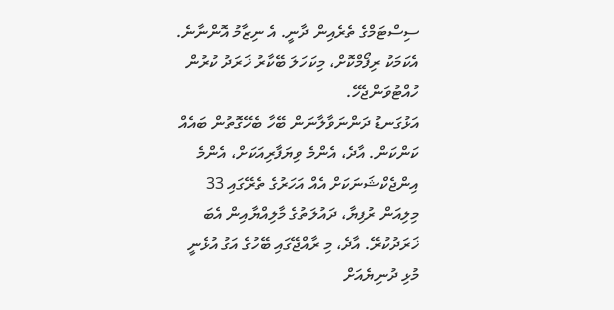ސިސްޓަމްގެ ތެރެއިން ދާނީ. އެ ނިޒާމު އޮންނާނެ. އެކަމަކު ރިފޯމްކޮށް، މިކަހަލަ ބޭކާރު ޚަރަދު ކުރުން ހުއްޓުވަންޖެހޭ.
އަޅުގަނޑު ދަންނަވާލާނަން ބޭހާ ބެހޭގޮތުން ބައެއް ކަންކަން. އާދެ، އެންމެ ވިޔަފާރިއަކަށް، އެންމެ އިންޖެކްޝަނަކަށް އެއް އަހަރުގެ ތެރޭގައި 33 މިލިއަން ރުފިޔާ، ދައުލަތުގެ މާލިއްޔާއިން އެބަ ޚަރަދުކުރޭ. އާދެ، މި ރާއްޖޭގައި ބޭހުގެ އަގު އުޅެނީ މުޅި ދުނިޔެއަށް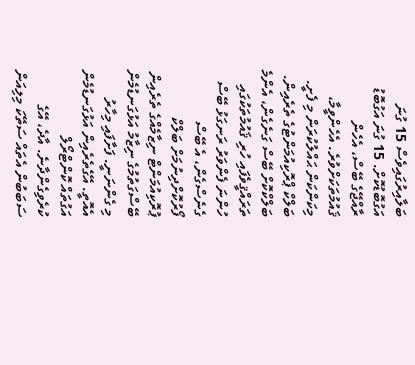ބަލާއިރުގައިވެސް 15 ގުނަ އަގުބޮޑުކޮށް. 15 ގުނަ އަގުބޮޑު ރާއްޖޭގެ ބޭސް، އެހެން ޤައުމުތަކަށްވުރެ. އެހެންވީމާ، މިކަންކަން ޙައްލުކުރަން މި ފެށީ. ބަލްކް ޕްރޮކިއުމަންޓުގެ ތެރެއިން. ބަލްކްކޮށް ބޭސް ގަނެގެން، އެންމެ ތަރައްޤީވެފައި ހުރި ޤައުމުތަކުގައި ހުންނަ ފެންވަރު ރަނގަޅު ބޭސް ގެނެސްގެން، އެ ބޭސް ފޯރުކޮށްދިނުމަށް ބަލްކް ޕުރޮކިއުމަންޓް ނިޒާމެއްގެ ތެރެއިން ބޭސްގަތުމުގެ ނިޒާމު އަޅުގަނޑުމެން މި ގެންނަނީ. ފަށާފައި މިހާރު އެއޮތީ. އޭގެތެރެއިން އަޅުގަނޑުމެން އަގުތައް ކޮންޓްރޯލް ކުރެވިގެންދާނެ. އާދެ، އޭގެ ސަބަބުން އެތައް ސަތޭކަ މިލިއަން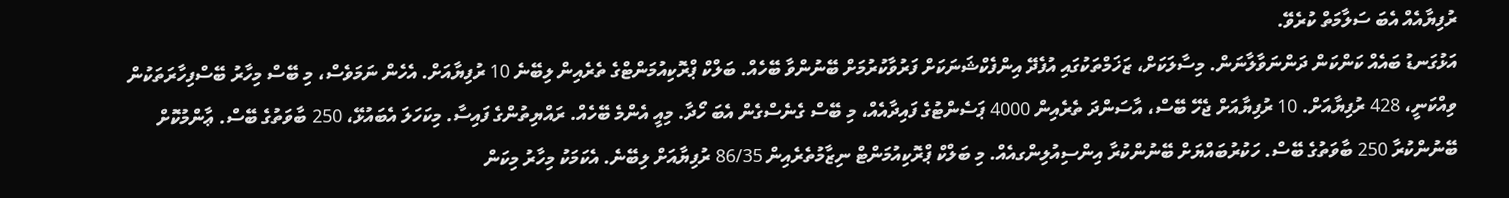ރުފިޔާއެއް އެބަ ސަލާމަތް ކުރެވޭ.
އަޅުގަނޑު ބައެއް ކަންކަން ދަންނަވާލާނަން. މިސާލަކަށް، ޒަޚަމްތަކުގައި އުފެދޭ އިންފެކްޝަނަކަށް ފަރުވާކުރުމަށް ބޭނުންވާ ބޭހެއް. ބަލްކް ޕްރޮކިއުމަންޓްގެ ތެރެއިން ލިބޭނެ 10 ރުފިޔާއަށް. އެހެން ނަމަވެސް، މި ބޭސް މިހާރު ބޭސްފިހާރަތަކުން ވިއްކަނީ، 428 ރުފިޔާއަށް. 10 ރުފިޔާއަށް ޖެހޭ ބޭސް، އާސަންދަ ތެރެއިން 4000 ޕަސެންޓުގެ ފައިދާއެއް، މި ބޭސް ގެނެސްގެން އެބަ ހޯދާ. މިއީ އެންމެ ބޭހެއް. ރައްޔިތުންގެ ފައިސާ. މިކަހަލަ އެބައުޅޭ، 250 ބާވަތުގެ ބޭސް. ޢާންމުކޮށް ބޭނުންކުރާ 250 ބާވަތުގެ ބޭސް. ހަކުރުބައްޔަށް ބޭނުންކުރާ އިންސިއުލިންގއެއް. މި ބަލްކް ޕްރޮކިއުމަންޓް ނިޒާމުތެރެއިން 86/35 ރުފިޔާއަށް ލިބޭނެ. އެކަމަކު މިހާރު މިކަން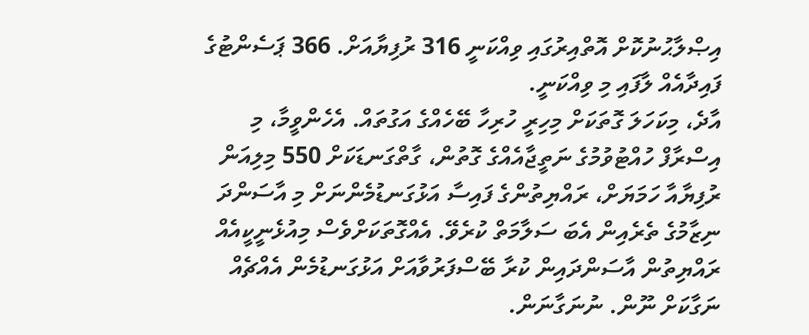އިޞްލާޙުނުކޮށް އޮތްއިރުގައި ވިއްކަނީ 316 ރުފިޔާއަށް. 366 ޕަސެންޓުގެ ފައިދާއެއް ލާފައި މި ވިއްކަނީ.
އާދެ، މިކަހަލަ ގޮތަކަށް މިހިރީ ހުރިހާ ބޭހެއްގެ އަގުތައް. އެހެންވީމާ، މި އިސްރާފް ހުއްޓުވުމުގެ ނަތީޖާއެއްގެ ގޮތުން، ގާތްގަނޑަކަށް 550 މިލިއަން ރުފިޔާއާ ހަމަޔަށް، ރައްޔިތުންގެ ފައިސާ އަޅުގަނޑުމެންނަށް މި އާސަންދަ ނިޒާމުގެ ތެރެއިން އެބަ ސަލާމަތް ކުރެވޭ. އެއްގޮތަކަށްވެސް މިއުޅެނީކީއެއް ރައްޔިތުން އާސަންދައިން ކުރާ ބޭސްފަރުވާއަށް އަޅުގަނޑުމެން އެއްޗެއް ނަގާކަށް ނޫން. ނުނަގާނަން.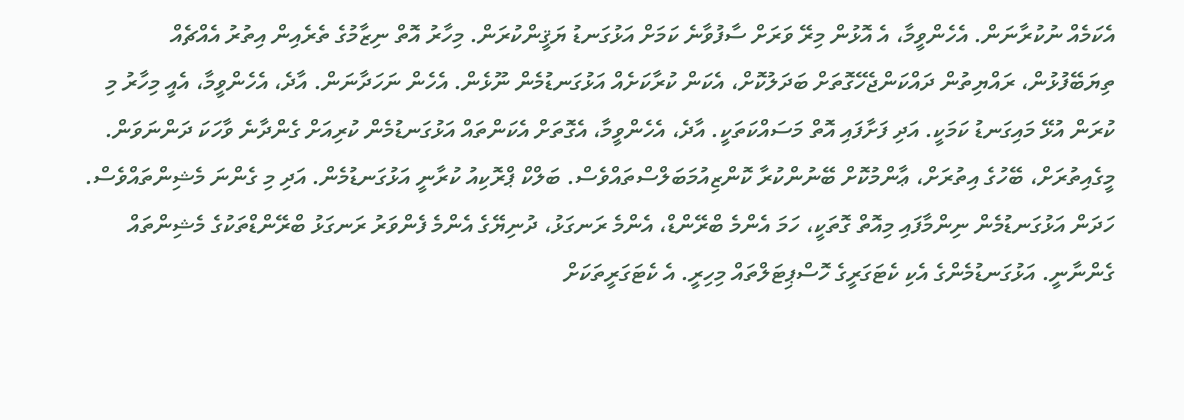އެކަމެއް ނުކުރާނަން. އެހެންވީމާ، އެ އޮޅުން މިރޭ ވަރަށް ސާފުވާނެ ކަމަށް އަޅުގަނޑު ޔަޤީންކުރަން. މިހާރު އޮތް ނިޒާމުގެ ތެރެއިން އިތުރު އެއްޗެއް ތިޔަބޭފުޅުން، ރައްޔިތުން ދައްކަންޖެހޭގޮތަށް ބަދަލުކޮށް، އެކަން ކުރާކަށެއް އަޅުގަނޑުމެން ނޫޅެން. އެހެން ނަހަދާނަން. އާދެ، އެހެންވީމާ، އެއީ މިހާރު މި ކުރަން އުޅޭ މައިގަނޑު ކަމަކީ. އަދި ފަށާފައި އޮތް މަސައްކަތަކީ. އާދެ، އެހެންވީމާ، އެގޮތަށް އެކަންތައް އަޅުގަނޑުމެން ކުރިއަށް ގެންދާނެ ވާހަކަ ދަންނަވަން.
މީގެއިތުރަށް، ބޭހުގެ އިތުރަށް، ޢާންމުކޮށް ބޭނުންކުރާ ކޮންޒިއުމަބަލްސްތައްވެސް. ބަލްކް ޕްރޮކިއު ކުރާނީ އަޅުގަނޑުމެން. އަދި މި ގެންނަ މެޝިންތައްވެސް. ހަދަން އަޅުގަނޑުމެން ނިންމާފައި މިއޮތް ގޮތަކީ، ހަމަ އެންމެ ބްރޭންޑް، އެންމެ ރަނގަޅު، ދުނިޔޭގެ އެންމެ ފެންވަރު ރަނގަޅު ބްރޭންޑްތަކުގެ މެޝިންތައް ގެންނާނީ. އަޅުގަނޑުމެންގެ އެކި ކެޓަގަރީގެ ހޮސްޕިޓަލްތައް މިހިރީ. އެ ކެޓަގަރީތަކަށް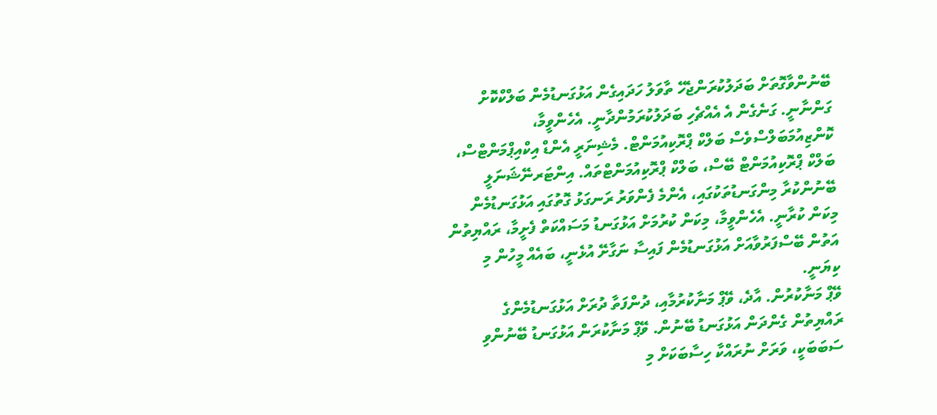ބޭނުންވާގޮތަށް ބަދަލުކުރަންޖެހޭ ތާވަލު ހަދައިގެން އަޅުގަނޑުމެން ބަލްކްކޮށް ގަންނާނީ. ގަނެގެން އެ އެއްޗެހި ބަދަލުކުރަމުންދާނީ. އެހެންވީމާ، ކޮންޒިއުމަބަލްސްވެސް ބަލްކް ޕްރޮކިއުމަންޓް. މެޝިނަރީ އެންޑް އިކްއިޕްމަންޓްސް، ބަލްކް ޕްރޮކިއުމަންޓް ބޭސް، ބަލްކް ޕްރޮކިއުމަންޓްތައް. އިންޓަރނޭޝަނަލީ ބޭނުންކުރާ މިންގަނޑުތަކުގައި، އެންމެ ފެންވަރު ރަނގަޅު ގޮތުގައި އަޅުގަނޑުމެން މިކަން ކުރާނީ. އެހެންވީމާ، މިކަން ކުރުމަށް އަޅުގަނޑު މަސައްކަތް ފެށީމާ، ރައްޔިތުން އަތުން ބޭސްފަރުވާއަށް އަޅުގަނޑުމެން ފައިސާ ނަގާށޭ އުޅެނީ، ބައެއް މީހުން މި ކިޔަނީ.
ވޭޕް މަނާކުރުން. އާދެ، ވޭޕް މަނާކުރުމާއި، ދުންފަތާ ދުރަށް އަޅުގަނޑުމެންގެ ރައްޔިތުން ގެންދަން އަޅުގަނޑު ބޭނުން. ވޭޕް މަނާކުރަން އަޅުގަނޑު ބޭނުންވި ސަބަބަކީ، ވަރަށް ނުރައްކާ ހިސާބަކަށް މި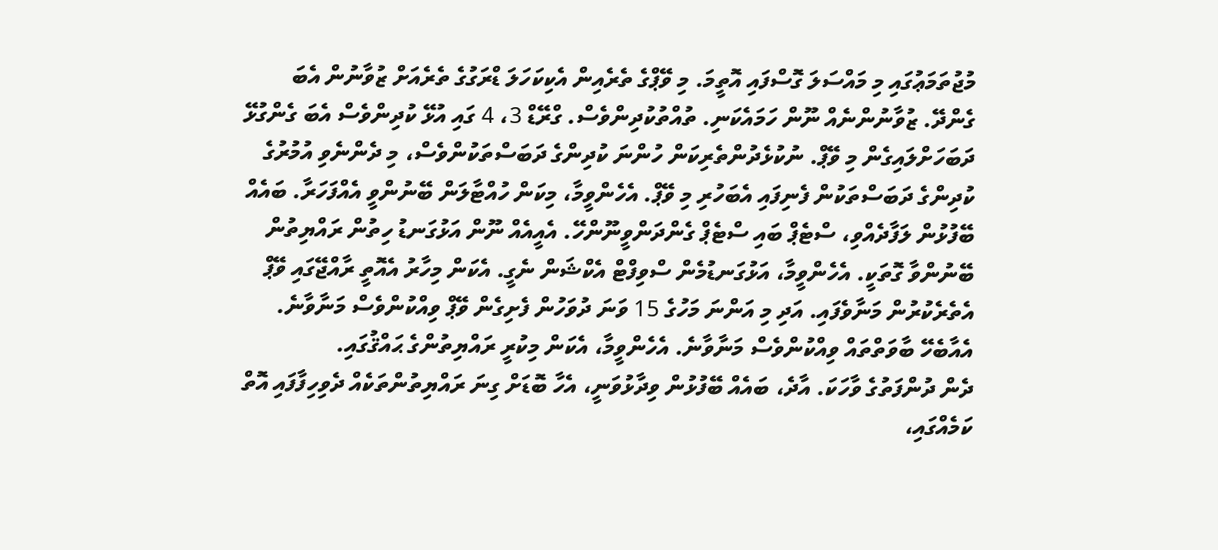މުޖުތަމަޢުގައި މި މައްސަލަ ގޮސްފައި އޮތީމަ. މި ވޭޕްގެ ތެރެއިން އެކިކަހަލަ ޑްރަގުގެ ތެރެއަށް ޒުވާނުން އެބަ ގެންދޭ. ޒުވާނުންނެއް ނޫން ހަމައެކަނި. ތުއްތުކުދިންވެސް. ގްރޭޑް 3، 4 ގައި އުޅޭ ކުދިންވެސް އެބަ ގެންގުޅޭ ދަބަހަށްލައިގެން މި ވޭޕް. ނުކުޅެދުންތެރިކަން ހުންނަ ކުދިންގެ ދަބަސްތަކުންވެސް، މި ދެންނެވި އުމުރުގެ ކުދިންގެ ދަބަސްތަކުން ފެނިފައި އެބަހުރި މި ވޭޕް. އެހެންވީމާ، މިކަން ހުއްޓާލަން ބޭނުންވީ އެއްފަހަރާ. ބައެއް ބޭފުޅުން ލަފާދެއްވި، ސްޓެޕް ބައި ސްޓެޕް ގެންދަންވީނޫންހޭ. އެއީއެއް ނޫން އަޅުގަނޑު ހިތުން ރައްޔިތުން ބޭނުންވާ ގޮތަކީ. އެހެންވީމާ، އަޅުގަނޑުމެން ސްވިފްޓް އެކްޝަން ނެގީ. އެކަން މިހާރު އެއޮތީ ރާއްޖޭގައި ވޭޕް އެތެރެކުރުން މަނާވެފައި. އަދި މި އަންނަ މަހުގެ 15 ވަނަ ދުވަހުން ފެށިގެން ވޭޕް ވިއްކުންވެސް މަނާވާނެ. އެއާބެހޭ ބާވަތްތައް ވިއްކުންވެސް މަނާވާނެ. އެހެންވީމާ، އެކަން މިކުރީ ރައްޔިތުންގެ ޙައްޤުގައި.
ދެން ދުންފަތުގެ ވާހަކަ. އާދެ، ބައެއް ބޭފުޅުން ވިދާޅުވަނީ، އެހާ ބޮޑަށް ގިނަ ރައްޔިތުންތަކެއް ދެވިހިފާފައި އޮތް ކަމެއްގައި،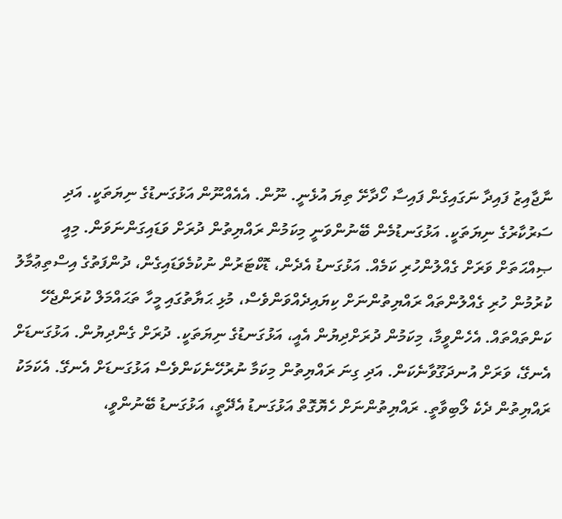ނާޖާއިޒު ފައިދާ ނަގައިގެން ފައިސާ ހޯދާށޭ ތިޔަ އުޅެނީ. ނޫން. އެއެއްނޫން އަޅުގަނޑުގެ ނިޔަތަކީ. އަދި ސަރުކާރުގެ ނިޔަތަކީ. އަޅުގަނޑުމެން ބޭނުންވަނީ މިކަމުން ރައްޔިތުން ދުރަށް ވަޑައިގަންނަވަން. މިއީ ޞިއްޙަތަށް ވަރަށް ގެއްލުންހުރި ކަމެއް. އަޅުގަނޑު އެދެން، ޑޮކްޓަރުން ނުކުމެވަޑައިގެން، ދުންފަތުގެ އިސްތިޢުމާލު ކުރުމުން ހުރި ގެއްލުންތައް ރައްޔިތުންނަށް ކިޔައިދެއްވަންވެސް، މުޅި ޙަޔާތުގައި މީހާ ތަޙައްމަލް ކުރަންޖެހޭ ކަންތައްތައް. އެހެންވީމާ، މިކަމުން ދުރަށްދިޔުން އެއީ، އަޅުގަނޑުގެ ނިޔަތަކީ. ދުރަށް ގެންދިޔުން. އަޅުގަނޑަށް އެނގޭ، ވަރަށް އުނދަގޫވާނެކަން. އަދި ގިނަ ރައްޔިތުން މިކަމާ ނުރުހޭނެކަންވެސް އަޅުގަނޑަށް އެނގޭ. އެކަމަކު ރައްޔިތުން ދެކެ ލޯބިވާތީ. ރައްޔިތުންނަށް ހެޔޮގޮތް އަޅުގަނޑު އެދޭތީ، އަޅުގަނޑު ބޭނުންވީ،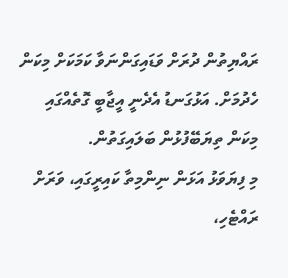ރައްޔިތުން ދުރަށް ވަޑައިގަންނަވާ ކަމަކަށް މިކަން ހެދުމަށް. އަޅުގަނޑު އެދެނީ އީޖާބީ ގޮތެއްގައި މިކަން ތިޔަބޭފުޅުން ބަލައިގަތުން.
މި ފިޔަވަޅު އަޅަން ނިންމިތާ ކައިރީގައި، ވަރަށް ރައްޓެހި،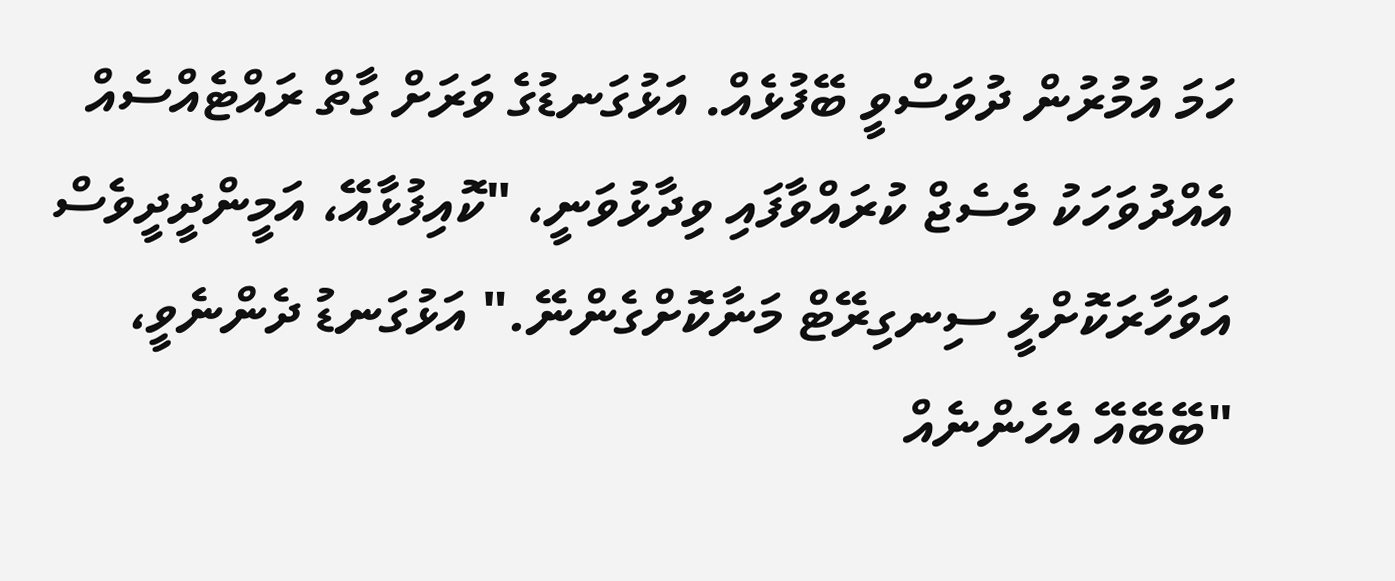ހަމަ އުމުރުން ދުވަސްވީ ބޭފުޅެއް. އަޅުގަނޑުގެ ވަރަށް ގާތް ރައްޓެއްސެއް އެއްދުވަހަކު މެސެޖް ކުރައްވާފައި ވިދާޅުވަނީ، "ކޮއިފުޅާއޭ، އަމީންދީދީވެސް އަވަހާރަކޮށްލީ ސިނގިރޭޓް މަނާކޮށްގެންނޭ." އަޅުގަނޑު ދެންނެވީ، "ބޭބޭއޭ އެހެންނެއް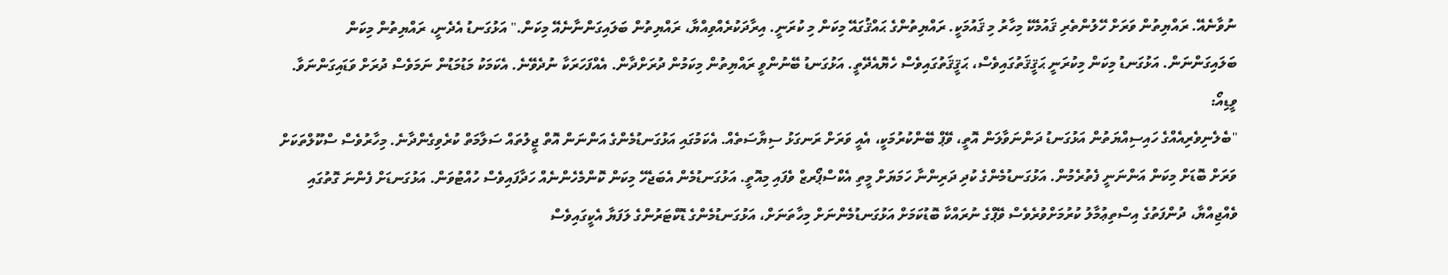ނުވާނެއޭ. ރައްޔިތުން ވަރަށް ހޭލުންތެރި ޤައުމެކޭ މިހާރު މި ޤައުމަކީ. ރައްޔިތުންގެ ޙައްޤުގައޭ މިކަން މި ކުރަނީ. އިރާދަކުރެއްވިއްޔާ، ރައްޔިތުން ބަލައިގަންނާނެއޭ މިކަން." އަޅުގަނޑު އެދެނީ، ރައްޔިތުން މިކަން ބަލައިގަންނަން. އަޅުގަނޑު މިކަން މިކުރަނީ ޙަޤީޤަތުގައިވެސް، ޙަޤީޤަތުގައިވެސް ހެޔޮއެދޭތީ. އަޅުގަނޑު ބޭނުންވީ ރައްޔިތުން މިކަމުން ދުރަށްދާން. އެއްފަހަރަކާ ނުދެވޭނެ. އެކަމަކު މަޑުމަޑުން ނަމަވެސް ދުރަށް ވަޑައިގަންނަވާ.
ވީޑިއޯ:
"ބެލެނިވެރިއެއްގެ ހައިސިއްޔަތުން އަޅުގަނޑު ދަންނަވާލަން އޮތީ، ވޭޕް ބޭންކުރުމަކީ، އެއީ ވަރަށް ރަނގަޅު ސިޔާސަތެއް. އެކަމުގައި އަޅުގަނޑުމެންގެ އަންނަން އޮތް ޖީލުތައް ސަލާމަތް ކުރެވިގެންދާނެ. މިހާރުވެސް ސްކޫލްތަކަށް ވަރަށް ބޮޑަށް މިކަން އަންނަނީ ފެތުރެމުން. އަޅުގަނޑުމެންގެ ކުދި ދަރިންނާ ހަމަޔަށް މީތި އެކްސްޕޯރޒް ވެފައި މިއޮތީ. އަޅުގަނޑުމެން އެބަޖެހޭ މިކަން ކޮންމެހެންނެއް ހަދާފައިވެސް ހުއްޓުވަން. އަޅުގަނޑަށް ފެންނަ ގޮތުގައި ވެއްޖިއްޔާ، ދުންފަތުގެ އިސްތިޢުމާލު ކުރުމަށްވުރެވެސް ވޭޕްގެ ނުރައްކާ ބޮޑުކަމަށް އަޅުގަނޑުމެންނަށް މިހާތަނަށް، އަޅުގަނޑުމެންގެ ޑޮކްޓަރުންގެ ލަފަޔާ އެކީގައިވެސް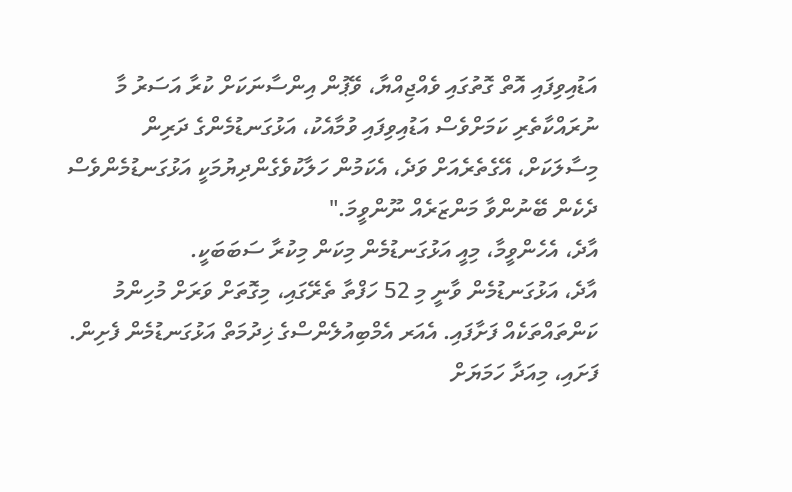އަޑުއިވިފައި އޮތް ގޮތުގައި ވެއްޖިއްޔާ، ވޭޕުން އިންސާނަކަށް ކުރާ އަސަރު މާ ނުރައްކާތެރި ކަމަށްވެސް އަޑުއިވިފައި ވުމާއެކު، އަޅުގަނޑުމެންގެ ދަރިން މިސާލަކަށް، އޭގެތެރެއަށް ވަދެ، އެކަމުން ހަލާކުވެގެންދިޔުމަކީ އަޅުގަނޑުމެންވެސް ދެކެން ބޭނުންވާ މަންޒަރެއް ނޫންވީމަ."
އާދެ، އެހެންވީމާ، މިއީ އަޅުގަނޑުމެން މިކަން މިކުރާ ސަބަބަކީ.
އާދެ، އަޅުގަނޑުމެން ވާނީ މި 52 ހަފްތާ ތެރޭގައި، މިގޮތަށް ވަރަށް މުހިންމު ކަންތައްތަކެއް ފަށާފައި. އެއަރ އެމްބިއުލެންސްގެ ޚިދުމަތް އަޅުގަނޑުމެން ފެށިން. ފަށައި، މިއަދާ ހަމަޔަށް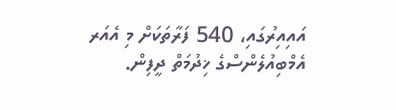އައިއިރުގައި، 540 ފަރާތަކަށް މި އެއަރ އެމްބިއުލެންސްގެ ޚިދުމަތް ދީފިން.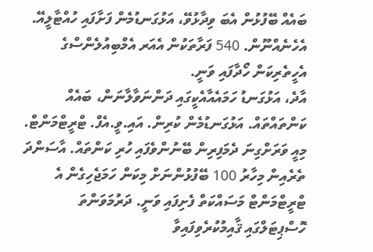ބައެއް ބޭފުޅުން އެބަ ވިދާޅުވޭ، އަޅުގަނޑުމެން ފަށާފައި ހުއްޓާލީއޭ. އެހެނެއްނޫން. 540 ފަރާތަކުން އެއަރ އެމްބިއުލެންސްގެ އެހީތެރިކަން ހޯދާފައި ވަނީ.
އާދެ، އަޅުގަނޑު ހަމައެއާއެކީގައި ދަންނަވާލާނަން، ބައެއް ކަންތައްތައް. އަޅުގަނޑުމެން ކުރިން. އައި.ވީ.އެފް. ޓްރީޓްމަންޓް. މިއީ ވަރަށްގިނަ ދެމަފިރިން ބޭނުންވެފައި ހުރި ކަންތައް. އާސަންދަ ތެރެއިން މިހާރު 100 ބޭފުޅުންނަށް މިކަން ހަމަޖެހިގެން އެ ޓްރީޓްމަންޓް މަސައްކަތް ފެށިފައި ވަނީ. ދަރުމަވަންތަ ހޮސްޕިޓަލްގައި ޤާއިމުކުރެވިފައިވާ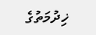ޚިދުމަތުގެ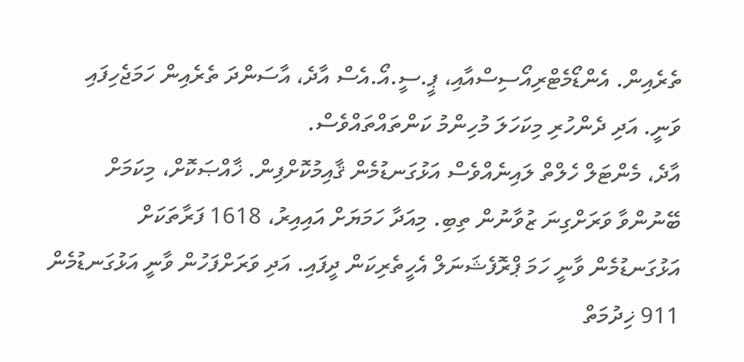ތެރެއިން. އެންޑޯމެޓްރިއޯސިސްއާއި، ޕީ.ސީ.އޯ.އެސް އާދެ، އާސަންދަ ތެރެއިން ހަމަޖެހިފައި ވަނީ. އަދި ދެންހުރި މިކަހަލަ މުހިންމު ކަންތައްތައްވެސް.
އާދެ، މެންޓަލް ހެލްތް ލައިނެއްވެސް އަޅުގަނޑުމެން ޤާއިމުކޮށްފިން. ޚާއްޞަކޮށް، މިކަމަށް ބޭނުންވާ ވަރަށްގިނަ ޒުވާނުން ތިބި. މިއަދާ ހަމަޔަށް އައިއިރު، 1618 ފަރާތަކަށް އަޅުގަނޑުމެން ވާނީ ހަމަ ޕްރޮފެޝަނަލް އެހީތެރިކަން ދީފައި. އަދި ވަރަށްފަހުން ވާނީ އަޅުގަނޑުމެން 911 ޚިދުމަތް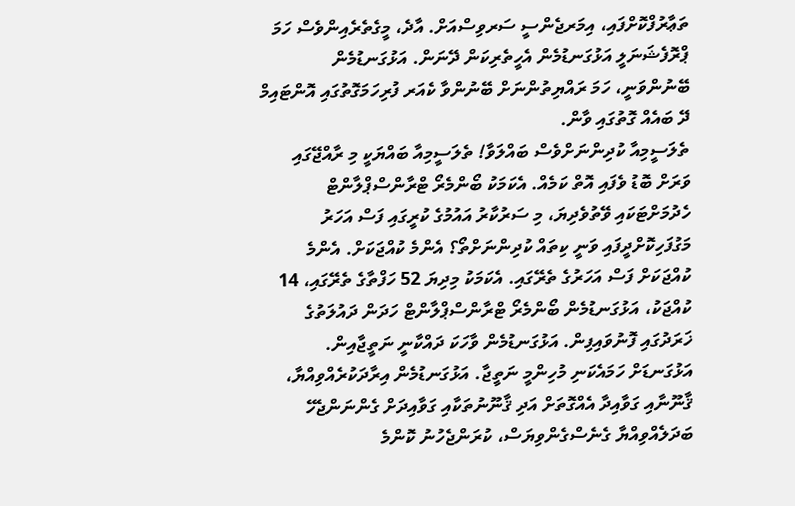ތަޢާރުފްކޮށްފައި، އިމަރޖެންސީ ސަރވިސްއަށް. އާދެ، މީގެތެރެއިންވެސް ހަމަ ޕްރޮފެޝަނަލީ އަޅުގަނޑުމެން އެހީތެރިކަން ދޭނަން. އަޅުގަނޑުމެން ބޭނުންވަނީ، ހަމަ ރައްޔިތުންނަށް ބޭނުންވާ ކެއަރ ފުރިހަމަގޮތުގައި އޮންޓައިމް ދޭ ބައެއް ގޮތުގައި ވާން.
ތެލަސީމިއާ ކުދިންނަށްވެސް ބައްލަވާ! ތެލަސީމިއާ ބައްޔަކީ މި ރާއްޖޭގައި ވަރަށް ބޮޑު ވެފައި އޮތް ކަމެއް. އެކަމަކު ބޯންމެރޯ ޓްރާންސްޕްލާންޓް ހެދުމަށްޓަކައި ވޭތުވެދިޔަ، މި ސަރުކާރު އައުމުގެ ކުރީގައި ފަސް އަހަރު މަގުފަހިކޮށްދީފައި ވަނީ ކިތައް ކުދިންނަށްތޯ؟ އެންމެ ކުއްޖަކަށް. އެންމެ ކުއްޖަކަށް ފަސް އަހަރުގެ ތެރޭގައި. އެކަމަކު މިދިޔަ 52 ހަފްތާގެ ތެރޭގައި، 14 ކުއްޖަކު، އަޅުގަނޑުމެން ބޯންމެރޯ ޓްރާންސްޕްލާންޓް ހަދަން ދައުލަތުގެ ޚަރަދުގައި ފޮނުވައިފިން. އަޅުގަނޑުމެން ވާހަކަ ދައްކާނީ ނަތީޖާއިން. އަޅުގަނޑަށް ހަމައެކަނި މުހިންމީ ނަތީޖާ. އަޅުގަނޑުމެން އިރާދަކުރެއްވިއްޔާ، ޤާނޫނާއި ގަވާއިދާ އެއްގޮތަށް އަދި ޤާނޫނުތަކާއި ގަވާއިދަށް ގެންނަންޖެހޭ ބަދަލެއްވިއްޔާ ގެނެސްގެންވިޔަސް، ކުރަންޖެހުނު ކޮންމެ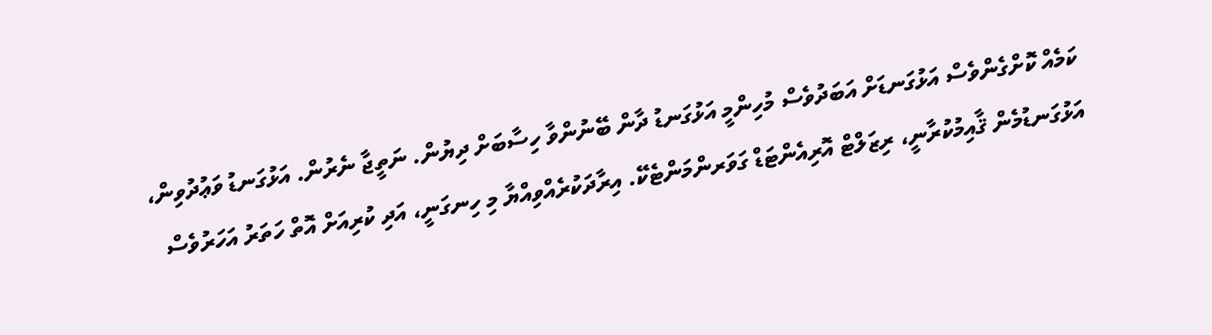ކަމެއް ކޮށްގެންވެސް އަޅުގަނޑަށް އަބަދުވެސް މުހިންމީ އަޅުގަނޑު ދާން ބޭނުންވާ ހިސާބަށް ދިޔުން. ނަތީޖާ ނެރުން. އަޅުގަނޑު ވަޢުދުވިން، އަޅުގަނޑުމެން ޤާއިމުކުރާނީ، ރިޒަލްޓް އޮރިއެންޓަޑް ގަވަރންމަންޓެކޭ. އިރާދަކުރެއްވިއްޔާ މި ހިނގަނީ، އަދި ކުރިއަށް އޮތް ހަތަރު އަހަރުވެސް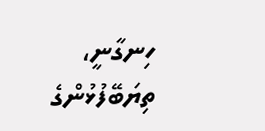ހިނގާނީ، ތިޔަބޭފުޅުންގެ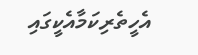އެހީތެރިކަމާއެކީގައި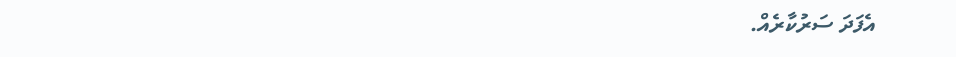އެފަދަ ސަރުކާރެއް.